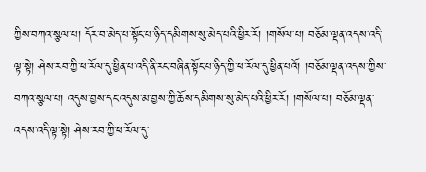ཀྱིས་བཀའ་སྩལ་པ། དོར་བ་མེད་པ་སྟོང་པ་ཉིད་དམིགས་སུ་མེད་པའི་ཕྱིར་རོ། །གསོལ་པ། བཅོམ་ལྡན་འདས་འདི་ལྟ་སྟེ། ཤེས་རབ་ཀྱི་ཕ་རོལ་དུ་ཕྱིན་པ་འདི་ནི་རང་བཞིན་སྟོང་པ་ཉིད་ཀྱི་ཕ་རོལ་དུ་ཕྱིན་པའོ། །བཅོམ་ལྡན་འདས་ཀྱིས་བཀའ་སྩལ་པ། འདུས་བྱས་དང་འདུས་མ་བྱས་ཀྱི་ཆོས་དམིགས་སུ་མེད་པའི་ཕྱིར་རོ། །གསོལ་པ། བཅོམ་ལྡན་འདས་འདི་ལྟ་སྟེ། ཤེས་རབ་ཀྱི་ཕ་རོལ་དུ་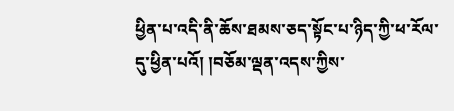ཕྱིན་པ་འདི་ནི་ཆོས་ཐམས་ཅད་སྟོང་པ་ཉིད་ཀྱི་ཕ་རོལ་དུ་ཕྱིན་པའོ། །བཅོམ་ལྡན་འདས་ཀྱིས་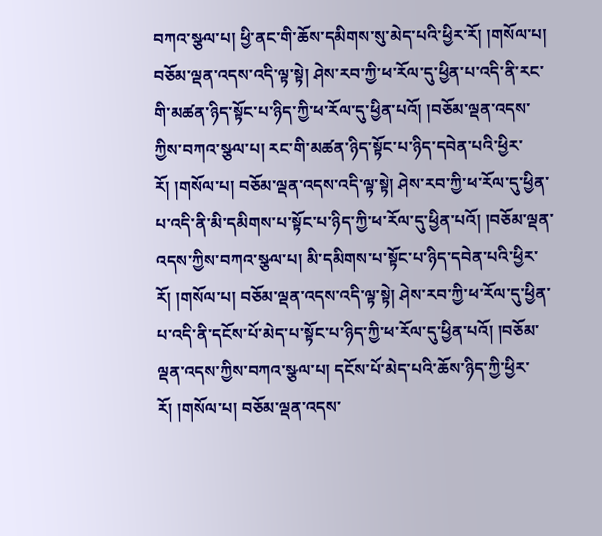བཀའ་སྩལ་པ། ཕྱི་ནང་གི་ཆོས་དམིགས་སུ་མེད་པའི་ཕྱིར་རོ། །གསོལ་པ། བཅོམ་ལྡན་འདས་འདི་ལྟ་སྟེ། ཤེས་རབ་ཀྱི་ཕ་རོལ་དུ་ཕྱིན་པ་འདི་ནི་རང་གི་མཚན་ཉིད་སྟོང་པ་ཉིད་ཀྱི་ཕ་རོལ་དུ་ཕྱིན་པའོ། །བཅོམ་ལྡན་འདས་ཀྱིས་བཀའ་སྩལ་པ། རང་གི་མཚན་ཉིད་སྟོང་པ་ཉིད་དབེན་པའི་ཕྱིར་རོ། །གསོལ་པ། བཅོམ་ལྡན་འདས་འདི་ལྟ་སྟེ། ཤེས་རབ་ཀྱི་ཕ་རོལ་དུ་ཕྱིན་པ་འདི་ནི་མི་དམིགས་པ་སྟོང་པ་ཉིད་ཀྱི་ཕ་རོལ་དུ་ཕྱིན་པའོ། །བཅོམ་ལྡན་འདས་ཀྱིས་བཀའ་སྩལ་པ། མི་དམིགས་པ་སྟོང་པ་ཉིད་དབེན་པའི་ཕྱིར་རོ། །གསོལ་པ། བཅོམ་ལྡན་འདས་འདི་ལྟ་སྟེ། ཤེས་རབ་ཀྱི་ཕ་རོལ་དུ་ཕྱིན་པ་འདི་ནི་དངོས་པོ་མེད་པ་སྟོང་པ་ཉིད་ཀྱི་ཕ་རོལ་དུ་ཕྱིན་པའོ། །བཅོམ་ལྡན་འདས་ཀྱིས་བཀའ་སྩལ་པ། དངོས་པོ་མེད་པའི་ཆོས་ཉིད་ཀྱི་ཕྱིར་རོ། །གསོལ་པ། བཅོམ་ལྡན་འདས་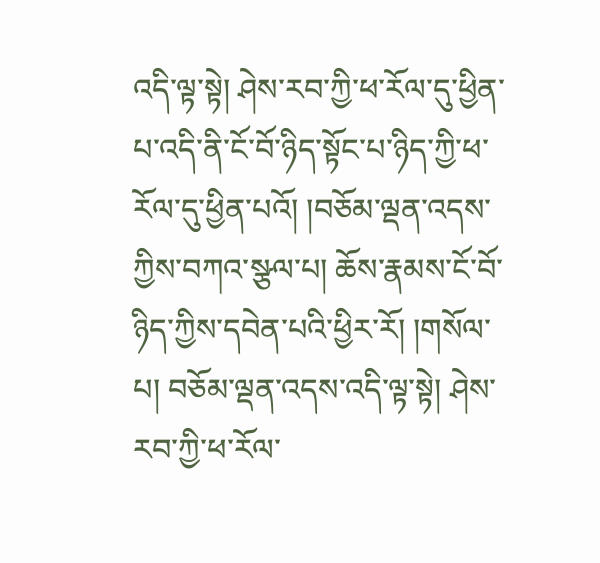འདི་ལྟ་སྟེ། ཤེས་རབ་ཀྱི་ཕ་རོལ་དུ་ཕྱིན་པ་འདི་ནི་ངོ་བོ་ཉིད་སྟོང་པ་ཉིད་ཀྱི་ཕ་རོལ་དུ་ཕྱིན་པའོ། །བཅོམ་ལྡན་འདས་ཀྱིས་བཀའ་སྩལ་པ། ཆོས་རྣམས་ངོ་བོ་ཉིད་ཀྱིས་དབེན་པའི་ཕྱིར་རོ། །གསོལ་པ། བཅོམ་ལྡན་འདས་འདི་ལྟ་སྟེ། ཤེས་རབ་ཀྱི་ཕ་རོལ་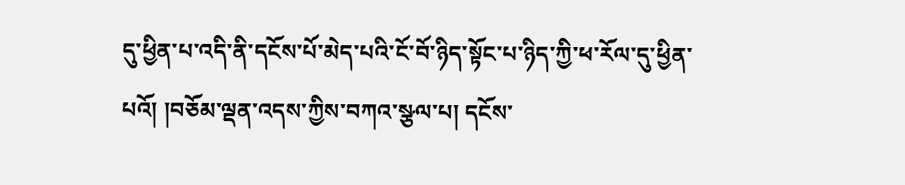དུ་ཕྱིན་པ་འདི་ནི་དངོས་པོ་མེད་པའི་ངོ་བོ་ཉིད་སྟོང་པ་ཉིད་ཀྱི་ཕ་རོལ་དུ་ཕྱིན་པའོ། །བཅོམ་ལྡན་འདས་ཀྱིས་བཀའ་སྩལ་པ། དངོས་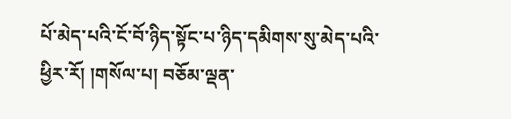པོ་མེད་པའི་ངོ་བོ་ཉིད་སྟོང་པ་ཉིད་དམིགས་སུ་མེད་པའི་ཕྱིར་རོ། །གསོལ་པ། བཅོམ་ལྡན་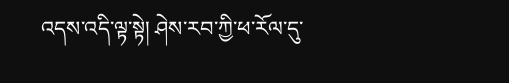འདས་འདི་ལྟ་སྟེ། ཤེས་རབ་ཀྱི་ཕ་རོལ་དུ་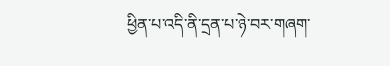ཕྱིན་པ་འདི་ནི་དྲན་པ་ཉེ་བར་གཞག་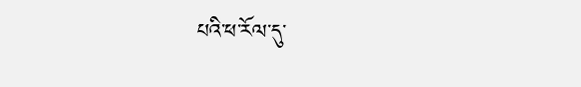པའི་ཕ་རོལ་དུ་